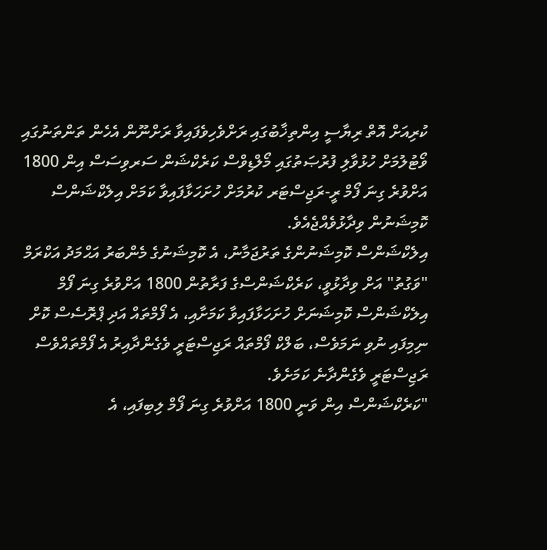ކުރިއަށް އޮތް ރިޔާސީ އިންތިޚާބުގައި ރަށްވެހިވެފައިވާ ރަށްނޫން އެހެން ތަންތަނުގައި ވޯޓުލުމަށް ހުޅުވާލި ފުރުޞަތުގައި މޯލްޑިވްސް ކަރެކްޝަން ސަރވިސަސް އިން 1800 އަށްވުރެ ގިނަ ފޯމް ރީ-ރަޖިސްޓަރ ކުރުމަށް ހުށަހަޅާފައިވާ ކަމަށް އިލެކްޝަންސް ކޮމިޝަނުން ވިދާޅުވެއްޖެއެވެ.
އިލެކްޝަންސް ކޮމިޝަނުންގެ ތަރުޖަމާނު، އެ ކޮމިޝަނުގެ މެންބަރު އަޙްމަދު އަކްރަމް "ވަގުތު" އަށް ވިދާޅުވީ، ކަރެކްޝަންސްގެ ފަރާތުން 1800 އަށްވުރެ ގިނަ ފޯމް އިލެކްޝަންސް ކޮމިޝަނަށް ހުށަހަޅާފައިވާ ކަމަށާއި، އެ ފޯމްތައް އަދި ޕްރޮސެސް ކޮށް ނިމިފައި ނުވި ނަމަވެސް، ބަލްކް ފޯމްތައް ރަޖިސްޓަރީ ވެގެންދާއިރު އެ ފޯމްތައްވެސް ރަޖިސްޓަރީ ވެގެންދާނެ ކަމަށެވެ.
"ކަރެކްޝަންސް އިން ވަނީ 1800 އަށްވުރެ ގިނަ ފޯމް ލިބިފައި، އެ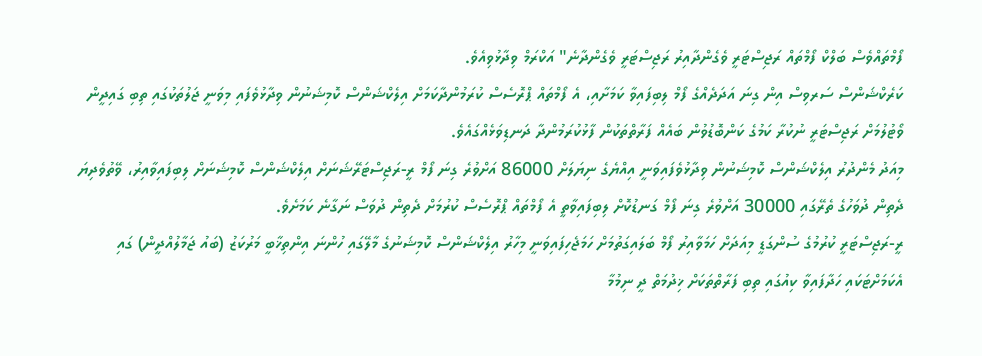ފޯމްތައްވެސް ބަލްކް ފޯމްތައް ރަޖިސްޓަރީ ވެގެންދާއިރު ރަޖިސްޓަރީ ވެގެންދާނެ" އަކްރަމް ވިދާޅުވިއެވެ.
ކަރެކްޝަންސް ސަރވިސް އިން ގިނަ އަދަދެއްގެ ފޯމް ލިބިފައިވާ ކަމަށާއި، އެ ފޯމްތައް ޕްރޮސެސް ކުރަމުންދާކަމަށް އިލެކްޝަންސް ކޮމިޝަނުން ވިދާޅުވެފައި މިވަނީ ޖަލުތަކުގައި ތިބި ގައިދީން ވޯޓުލުމަށް ރަޖިސްޓަރީ ނުކުރާ ކަމުގެ ކަންބޮޑުވުން ބައެއް ފަރާތްތަކުން ފާޅުކުރަމުންދާ ދަނޑިވަޅެއްގައެވެ.
މިއަދު މެންދުރު އިލެކްޝަންސް ކޮމިޝަނުން ވިދާޅުވެފައިވަނީ އިއްޔެގެ ނިޔަލަށް 86000 އަށްވުރެ ގިނަ ފޯމް ރީ-ރަޖިސްޓަރޭޝަނަށް އިލެކްޝަންސް ކޮމިޝަނަށް ލިބިފައިވާއިރު، ވޭތުވެދިޔަ ދެތިން ދުވަހުގެ ތެރޭގައި 30000 އަށްވުރެ ގިނަ ފޯމް ގަނޑުކޮށް ލިބިފައިވާތީ އެ ފޯމްތައް ޕްރޮސެސް ކުރުމަށް ދެތިން ދުވަސް ނަގާނެ ކަމަށެވެ.
ރީ-ރަޖިސްޓަރީ ކުރުމުގެ ސުންގަޑީ މިއަދަށް ހަމަވާއިރު ފޯމް ބަލައިގަތުމަށް ހަމަޖެހިފައިވަނީ މިހާރު އިލެކްޝަންސް ކޮމިޝަނުގެ މާލޭގައި ހުންނަ އިންތިޚާބީ މަރުކަޒު (ބައު ޖަމާލުއްދީން) ގައި އެކަމަށްޓަކައި ހަދާފައިވާ ކިއުގައި ތިބި ފަރާތްތަކަށް ޚިދުމަތް ދީ ނިމުމާ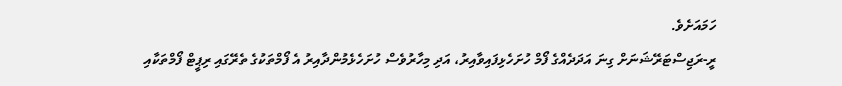ހަމައަށެވެ.
ރީ-ރަޖިސްޓަރޭޝަނަށް ގިނަ އަދަދެއްގެ ފޯމް ހުށަހެޅިފައިވާއިރު، އަދި މިހާރުވެސް ހުށަހެޅެމުންދާއިރު އެ ފޯމްތަކުގެ ތެރޭގައި ރިޕީޓް ފޯމްތަކާއި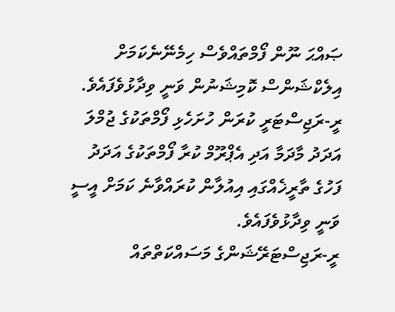ޞައްޙަ ނޫން ފޯމްތައްވެސް ހިމެނޭނެކަމަށް އިލެކްޝަންސް ކޮމިޝަނުން ވަނީ ވިދާޅުވެފައެވެ. ރީ-ރަޖިސްޓަރީ ކުރަން ހުށަހެޅި ފޯމްތަކުގެ ޖުމްލަ އަދަދު މާދަމާ އަދި އެޕްރޫމް ކުރާ ފޯމްތަކުގެ އަދަދު ފަހުގެ ތާރީޚެއްގައި އިއުލާން ކުރައްވާނެ ކަމަށް އީސީ ވަނީ ވިދާޅުވެފައެވެ.
ރީ-ރަޖިސްޓަރޭޝަންގެ މަސައްކަތްތައް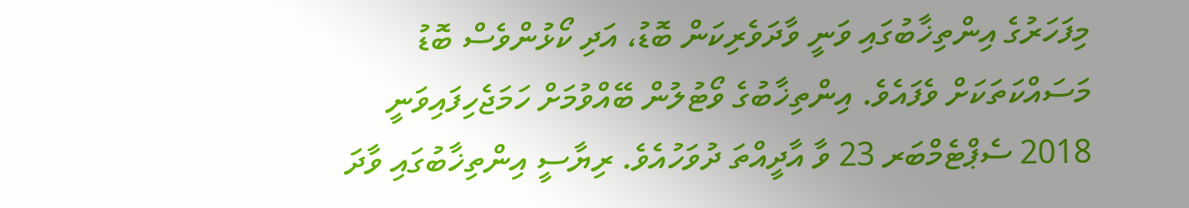މިފަހަރުގެ އިންތިޚާބުގައި ވަނީ ވާދަވެރިކަން ބޮޑު، އަދި ކޯޅުންވެސް ބޮޑު މަސައްކަތަކަށް ވެފައެވެ. އިންތިޚާބުގެ ވޯޓުލުން ބޭއްވުމަށް ހަމަޖެހިފައިވަނީ 2018 ސެޕްޓެމްބަރ 23 ވާ އާދީއްތަ ދުވަހުއެވެ. ރިޔާސީ އިންތިޚާބުގައި ވާދަ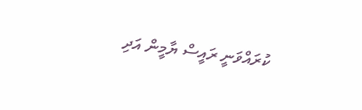ކުރައްވަނީ ރައީސް ޔާމީން އަދި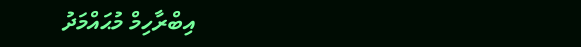އިބްރާހިމް މުޙައްމަދު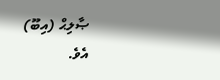ޞާލިޙް (އިބޫ) އެވެ.